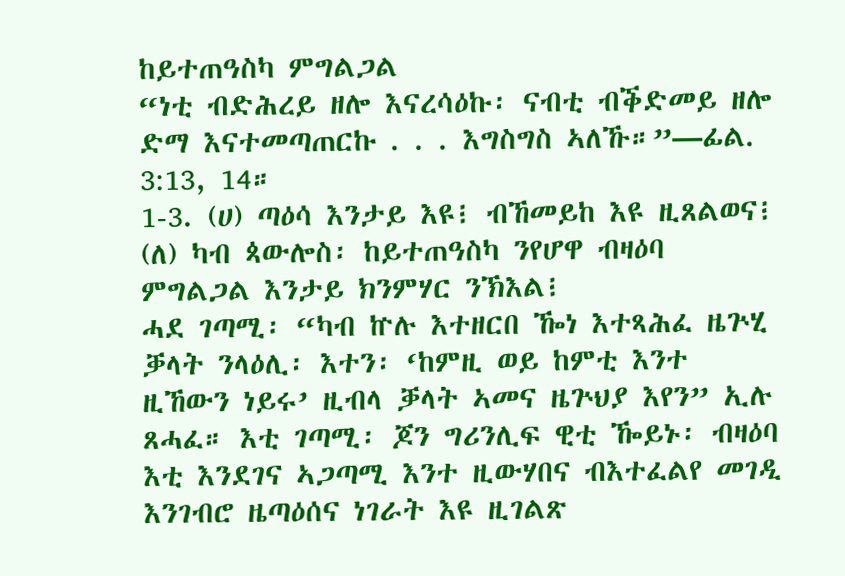ከይተጠዓስካ ምግልጋል
“ነቲ ብድሕረይ ዘሎ እናረሳዕኩ፡ ናብቲ ብቕድመይ ዘሎ ድማ እናተመጣጠርኩ . . . እግስግስ ኣለኹ።”—ፊል. 3:13, 14።
1-3. (ሀ) ጣዕሳ እንታይ እዩ፧ ብኸመይከ እዩ ዚጸልወና፧ (ለ) ካብ ጳውሎስ፡ ከይተጠዓስካ ንየሆዋ ብዛዕባ ምግልጋል እንታይ ክንምሃር ንኽእል፧
ሓደ ገጣሚ፡ “ካብ ኵሉ እተዘርበ ዀነ እተጻሕፈ ዜጕሂ ቓላት ንላዕሊ፡ እተን፡ ‘ከምዚ ወይ ከምቲ እንተ ዚኸውን ነይሩ’ ዚብላ ቓላት ኣመና ዜጕህያ እየን” ኢሉ ጸሓፈ። እቲ ገጣሚ፡ ጆን ግሪንሊፍ ዊቲ ዀይኑ፡ ብዛዕባ እቲ እንደገና ኣጋጣሚ እንተ ዚውሃበና ብእተፈልየ መገዲ እንገብሮ ዜጣዕሰና ነገራት እዩ ዚገልጽ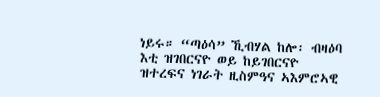ነይሩ። “ጣዕሳ” ኺብሃል ከሎ፡ ብዛዕባ እቲ ዝገበርናዮ ወይ ከይገበርናዮ ዝተረፍና ነገራት ዚስምዓና ኣእምሮኣዊ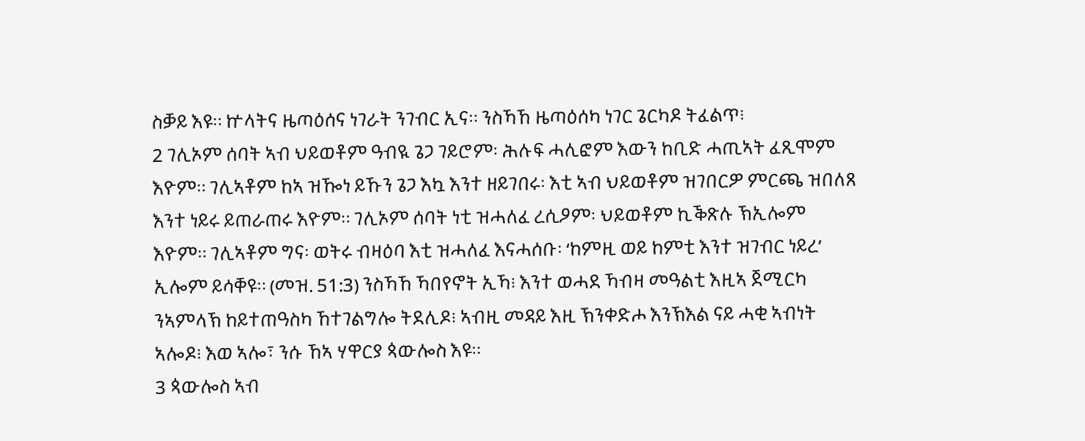ስቓይ እዩ። ኵላትና ዜጣዕሰና ነገራት ንገብር ኢና። ንስኻኸ ዜጣዕሰካ ነገር ጌርካዶ ትፈልጥ፧
2 ገሊኦም ሰባት ኣብ ህይወቶም ዓብዪ ጌጋ ገይሮም፡ ሕሉፍ ሓሊፎም እውን ከቢድ ሓጢኣት ፈጺሞም እዮም። ገሊኣቶም ከኣ ዝዀነ ይኹን ጌጋ እኳ እንተ ዘይገበሩ፡ እቲ ኣብ ህይወቶም ዝገበርዎ ምርጫ ዝበለጸ እንተ ነይሩ ይጠራጠሩ እዮም። ገሊኦም ሰባት ነቲ ዝሓለፈ ረሲዖም፡ ህይወቶም ኪቕጽሉ ኽኢሎም እዮም። ገሊኣቶም ግና፡ ወትሩ ብዛዕባ እቲ ዝሓለፈ እናሓሰቡ፡ ‘ከምዚ ወይ ከምቲ እንተ ዝገብር ነይረ’ ኢሎም ይሳቐዩ። (መዝ. 51:3) ንስኻኸ ኻበየኖት ኢኻ፧ እንተ ወሓደ ኻብዛ መዓልቲ እዚኣ ጀሚርካ ንኣምላኽ ከይተጠዓስካ ኸተገልግሎ ትደሊዶ፧ ኣብዚ መዳይ እዚ ኽንቀድሖ እንኽእል ናይ ሓቂ ኣብነት ኣሎዶ፧ እወ ኣሎ፣ ንሱ ኸኣ ሃዋርያ ጳውሎስ እዩ።
3 ጳውሎስ ኣብ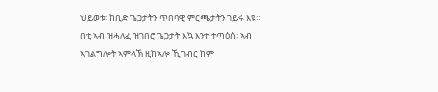ህይወቱ፡ ከቢድ ጌጋታትን ጥበባዊ ምርጫታትን ገይሩ እዩ። በቲ ኣብ ዝሓለፈ ዝገበሮ ጌጋታት እኳ እንተ ተጣዕሰ፡ ኣብ ኣገልግሎት ኣምላኽ ዚከኣሎ ኺገብር ከም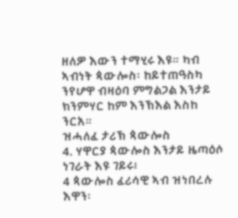ዘለዎ እውን ተማሂሩ እዩ። ካብ ኣብነት ጳውሎስ፡ ከይተጠዓስካ ንየሆዋ ብዛዕባ ምግልጋል እንታይ ክንምሃር ከም እንኽእል እስከ ንርአ።
ዝሓለፈ ታሪኽ ጳውሎስ
4. ሃዋርያ ጳውሎስ እንታይ ዜጣዕሶ ነገራት እዩ ገይሩ፧
4 ጳውሎስ ፈሪሳዊ ኣብ ዝነበረሉ እዋን፡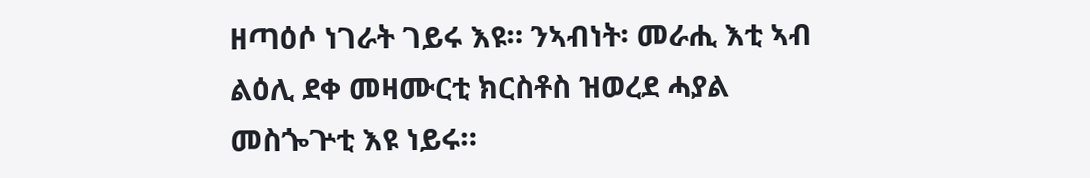ዘጣዕሶ ነገራት ገይሩ እዩ። ንኣብነት፡ መራሒ እቲ ኣብ ልዕሊ ደቀ መዛሙርቲ ክርስቶስ ዝወረደ ሓያል መስጐጕቲ እዩ ነይሩ።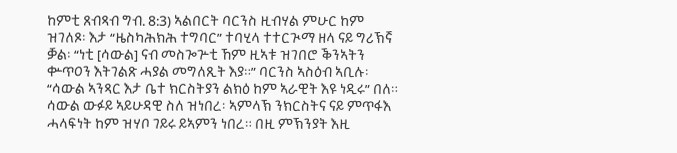ከምቲ ጸብጻብ ግብ. 8:3) ኣልበርት ባርንስ ዚብሃል ምሁር ከም ዝገለጾ፡ እታ “ዜስካሕክሕ ተግባር” ተባሂላ ተተርጒማ ዘላ ናይ ግሪኽኛ ቓል፡ “ነቲ [ሳውል] ናብ መስጐጕቲ ኸም ዚኣቱ ዝገበሮ ቕንኣትን ቍጥዐን እትገልጽ ሓያል መግለጺት እያ።” ባርንስ ኣስዕብ ኣቢሉ፡ “ሳውል ኣንጻር እታ ቤተ ክርስትያን ልክዕ ከም ኣራዊት እዩ ነዲሩ” በለ። ሳውል ውፉይ ኣይሁዳዊ ስለ ዝነበረ፡ ኣምላኽ ንክርስትና ናይ ምጥፋእ ሓላፍነት ከም ዝሃቦ ገይሩ ይኣምን ነበረ። በዚ ምኽንያት እዚ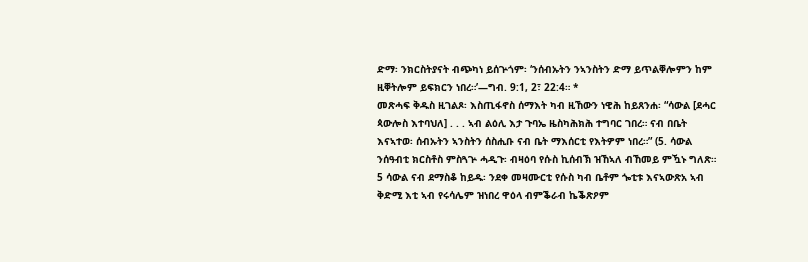ድማ፡ ንክርስትያናት ብጭካነ ይሰጕጎም፡ ‘ንሰብኡትን ንኣንስትን ድማ ይጥልቐሎምን ከም ዚቐትሎም ይፍክርን ነበረ።’—ግብ. 9:1, 2፣ 22:4። *
መጽሓፍ ቅዱስ ዚገልጾ፡ እስጢፋኖስ ሰማእት ካብ ዚኸውን ነዊሕ ከይጸንሐ፡ “ሳውል [ደሓር ጳውሎስ እተባህለ] . . . ኣብ ልዕሊ እታ ጉባኤ ዜስካሕክሕ ተግባር ገበረ። ናብ በቤት እናኣተወ፡ ሰብኡትን ኣንስትን ሰስሒቡ ናብ ቤት ማእሰርቲ የእትዎም ነበረ።” (5. ሳውል ንሰዓብቲ ክርስቶስ ምስጓጕ ሓዲጉ፡ ብዛዕባ የሱስ ኪሰብኽ ዝኸኣለ ብኸመይ ምዃኑ ግለጽ።
5 ሳውል ናብ ደማስቆ ከይዱ፡ ንደቀ መዛሙርቲ የሱስ ካብ ቤቶም ጐቲቱ እናኣውጽአ ኣብ ቅድሚ እቲ ኣብ የሩሳሌም ዝነበረ ዋዕላ ብምቕራብ ኬቕጽዖም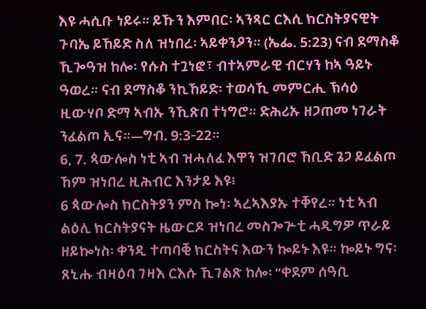እዩ ሓሲቡ ነይሩ። ይኹን እምበር፡ ኣንጻር ርእሲ ክርስትያናዊት ጉባኤ ይኸይድ ስለ ዝነበረ፡ ኣይቀንዖን። (ኤፌ. 5:23) ናብ ደማስቆ ኺጐዓዝ ከሎ፡ የሱስ ተጓነፎ፣ ብተኣምራዊ ብርሃን ከኣ ዓይኑ ዓወረ። ናብ ደማስቆ ንኪኸይድ፡ ተወሳኺ መምርሒ ኽሳዕ ዚውሃቦ ድማ ኣብኡ ንኺጽበ ተነግሮ። ድሕሪኡ ዘጋጠመ ነገራት ንፈልጦ ኢና።—ግብ. 9:3-22።
6, 7. ጳውሎስ ነቲ ኣብ ዝሓለፈ እዋን ዝገበሮ ኸቢድ ጌጋ ይፈልጦ ኸም ዝነበረ ዚሕብር እንታይ እዩ፧
6 ጳውሎስ ክርስትያን ምስ ኰነ፡ ኣረኣእያኡ ተቐየረ። ነቲ ኣብ ልዕሊ ክርስትያናት ዜውርዶ ዝነበረ መስጐጕቲ ሓዲግዎ ጥራይ ዘይኰነስ፡ ቀንዲ ተጣባቒ ክርስትና እውን ኰይኑ እዩ። ኰይኑ ግና፡ ጸኒሑ ብዛዕባ ገዛእ ርእሱ ኺገልጽ ከሎ፡ “ቀደም ሰዓቢ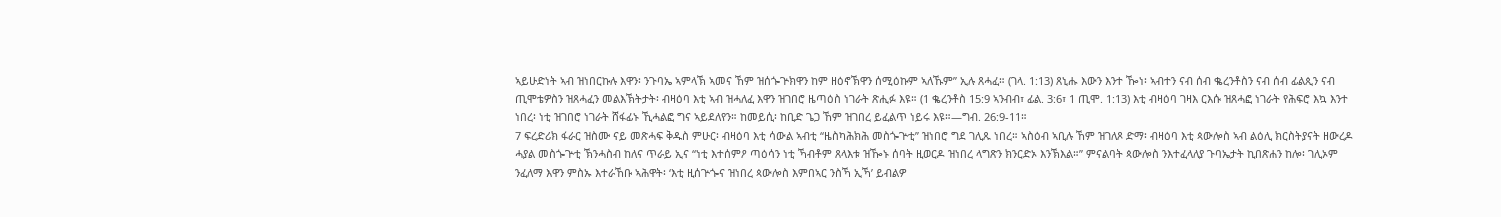ኣይሁድነት ኣብ ዝነበርኩሉ እዋን፡ ንጉባኤ ኣምላኽ ኣመና ኸም ዝሰጐጕክዋን ከም ዘዕኖኽዋን ሰሚዕኩም ኣለኹም” ኢሉ ጸሓፈ። (ገላ. 1:13) ጸኒሑ እውን እንተ ዀነ፡ ኣብተን ናብ ሰብ ቈረንቶስን ናብ ሰብ ፊልጲን ናብ ጢሞቴዎስን ዝጸሓፈን መልእኽትታት፡ ብዛዕባ እቲ ኣብ ዝሓለፈ እዋን ዝገበሮ ዜጣዕስ ነገራት ጽሒፉ እዩ። (1 ቈረንቶስ 15:9 ኣንብብ፣ ፊል. 3:6፣ 1 ጢሞ. 1:13) እቲ ብዛዕባ ገዛእ ርእሱ ዝጸሓፎ ነገራት የሕፍሮ እኳ እንተ ነበረ፡ ነቲ ዝገበሮ ነገራት ሸፋፊኑ ኺሓልፎ ግና ኣይደለየን። ከመይሲ፡ ከቢድ ጌጋ ኸም ዝገበረ ይፈልጥ ነይሩ እዩ።—ግብ. 26:9-11።
7 ፍረድሪክ ፋራር ዝስሙ ናይ መጽሓፍ ቅዱስ ምሁር፡ ብዛዕባ እቲ ሳውል ኣብቲ “ዜስካሕክሕ መስጐጕቲ” ዝነበሮ ግደ ገሊጹ ነበረ። ኣስዕብ ኣቢሉ ኸም ዝገለጾ ድማ፡ ብዛዕባ እቲ ጳውሎስ ኣብ ልዕሊ ክርስትያናት ዘውረዶ ሓያል መስጐጕቲ ኽንሓስብ ከለና ጥራይ ኢና “ነቲ እተሰምዖ ጣዕሳን ነቲ ኻብቶም ጸላእቱ ዝዀኑ ሰባት ዚወርዶ ዝነበረ ላግጽን ክንርድኦ እንኽእል።” ምናልባት ጳውሎስ ንእተፈላለያ ጉባኤታት ኪበጽሐን ከሎ፡ ገሊኦም ንፈለማ እዋን ምስኡ እተራኸቡ ኣሕዋት፡ ‘እቲ ዚሰጕጐና ዝነበረ ጳውሎስ እምበኣር ንስኻ ኢኻ’ ይብልዎ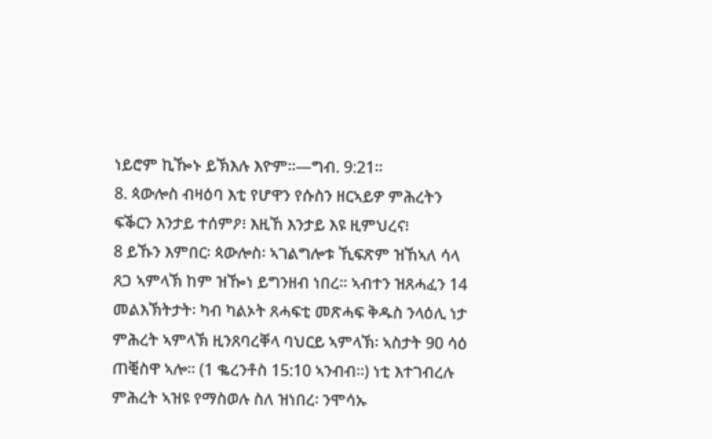ነይሮም ኪዀኑ ይኽእሉ እዮም።—ግብ. 9:21።
8. ጳውሎስ ብዛዕባ እቲ የሆዋን የሱስን ዘርኣይዎ ምሕረትን ፍቕርን እንታይ ተሰምዖ፧ እዚኸ እንታይ እዩ ዚምህረና፧
8 ይኹን እምበር፡ ጳውሎስ፡ ኣገልግሎቱ ኺፍጽም ዝኸኣለ ሳላ ጸጋ ኣምላኽ ከም ዝዀነ ይግንዘብ ነበረ። ኣብተን ዝጸሓፈን 14 መልእኽትታት፡ ካብ ካልኦት ጸሓፍቲ መጽሓፍ ቅዱስ ንላዕሊ ነታ ምሕረት ኣምላኽ ዚንጸባረቐላ ባህርይ ኣምላኽ፡ ኣስታት 90 ሳዕ ጠቒስዋ ኣሎ። (1 ቈረንቶስ 15:10 ኣንብብ።) ነቲ እተገብረሉ ምሕረት ኣዝዩ የማስወሉ ስለ ዝነበረ፡ ንሞሳኡ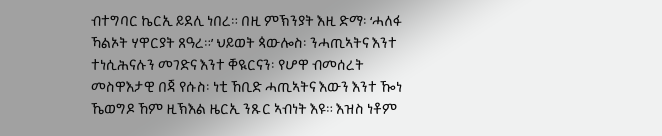ብተግባር ኬርኢ ይደሊ ነበረ። በዚ ምኽንያት እዚ ድማ፡ ‘ሓለፋ ኻልኦት ሃዋርያት ጸዓረ።’ ህይወት ጳውሎስ፡ ንሓጢኣትና እንተ ተነሲሕናሉን መገድና እንተ ቐዪርናን፡ የሆዋ ብመሰረት መስዋእታዊ በጃ የሱስ፡ ነቲ ኸቢድ ሓጢኣትና እውን እንተ ዀነ ኼወግዶ ኸም ዚኽእል ዜርኢ ንጹር ኣብነት እዩ። እዝስ ነቶም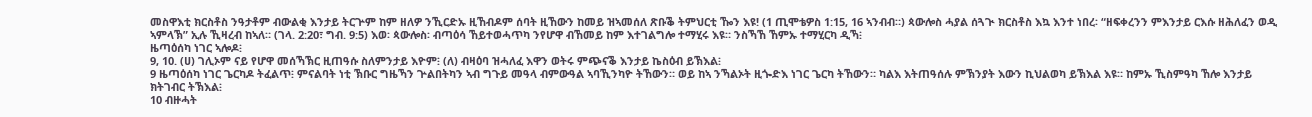መስዋእቲ ክርስቶስ ንዓታቶም ብውልቂ እንታይ ትርጕም ከም ዘለዎ ንኺርድኡ ዚኸብዶም ሰባት ዚኸውን ከመይ ዝኣመሰለ ጽቡቕ ትምህርቲ ዀን እዩ! (1 ጢሞቴዎስ 1:15, 16 ኣንብብ።) ጳውሎስ ሓያል ሰጓጒ ክርስቶስ እኳ እንተ ነበረ፡ “ዘፍቀረንን ምእንታይ ርእሱ ዘሕለፈን ወዲ ኣምላኽ” ኢሉ ኺዛረብ ከኣለ። (ገላ. 2:20፣ ግብ. 9:5) እወ፡ ጳውሎስ፡ ብጣዕሳ ኸይተወሓጥካ ንየሆዋ ብኸመይ ከም እተገልግሎ ተማሂሩ እዩ። ንስኻኸ ኸምኡ ተማሂርካ ዲኻ፧
ዜጣዕሰካ ነገር ኣሎዶ፧
9, 10. (ሀ) ገሊኦም ናይ የሆዋ መሰኻኽር ዚጠዓሱ ስለምንታይ እዮም፧ (ለ) ብዛዕባ ዝሓለፈ እዋን ወትሩ ምጭናቕ እንታይ ኬስዕብ ይኽእል፧
9 ዜጣዕሰካ ነገር ጌርካዶ ትፈልጥ፧ ምናልባት ነቲ ኽቡር ግዜኻን ጕልበትካን ኣብ ግጉይ መዓላ ብምውዓል ኣባኺንካዮ ትኸውን። ወይ ከኣ ንኻልኦት ዚጐድእ ነገር ጌርካ ትኸውን። ካልእ እትጠዓሰሉ ምኽንያት እውን ኪህልወካ ይኽእል እዩ። ከምኡ ኺስምዓካ ኸሎ እንታይ ክትገብር ትኽእል፧
10 ብዙሓት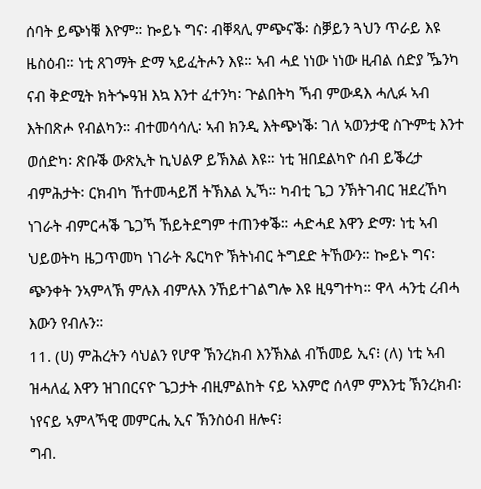ሰባት ይጭነቑ እዮም። ኰይኑ ግና፡ ብቐጻሊ ምጭናቕ፡ ስቓይን ጓህን ጥራይ እዩ ዜስዕብ። ነቲ ጸገማት ድማ ኣይፈትሖን እዩ። ኣብ ሓደ ነነው ነነው ዚብል ሰድያ ዄንካ ናብ ቅድሚት ክትጐዓዝ እኳ እንተ ፈተንካ፡ ጕልበትካ ኻብ ምውዳእ ሓሊፉ ኣብ እትበጽሖ የብልካን። ብተመሳሳሊ፡ ኣብ ክንዲ እትጭነቕ፡ ገለ ኣወንታዊ ስጕምቲ እንተ ወሰድካ፡ ጽቡቕ ውጽኢት ኪህልዎ ይኽእል እዩ። ነቲ ዝበደልካዮ ሰብ ይቕረታ ብምሕታት፡ ርክብካ ኸተመሓይሽ ትኽእል ኢኻ። ካብቲ ጌጋ ንኽትገብር ዝደረኸካ ነገራት ብምርሓቕ ጌጋኻ ኸይትደግም ተጠንቀቕ። ሓድሓደ እዋን ድማ፡ ነቲ ኣብ ህይወትካ ዜጋጥመካ ነገራት ጼርካዮ ኽትነብር ትግደድ ትኸውን። ኰይኑ ግና፡ ጭንቀት ንኣምላኽ ምሉእ ብምሉእ ንኸይተገልግሎ እዩ ዚዓግተካ። ዋላ ሓንቲ ረብሓ እውን የብሉን።
11. (ሀ) ምሕረትን ሳህልን የሆዋ ኽንረክብ እንኽእል ብኸመይ ኢና፧ (ለ) ነቲ ኣብ ዝሓለፈ እዋን ዝገበርናዮ ጌጋታት ብዚምልከት ናይ ኣእምሮ ሰላም ምእንቲ ኽንረክብ፡ ነየናይ ኣምላኻዊ መምርሒ ኢና ኽንስዕብ ዘሎና፧
ግብ.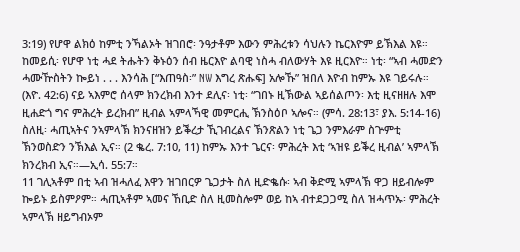3:19) የሆዋ ልክዕ ከምቲ ንኻልኦት ዝገበሮ፡ ንዓታቶም እውን ምሕረቱን ሳህሉን ኬርእዮም ይኽእል እዩ። ከመይሲ፡ የሆዋ ነቲ ሓደ ትሑትን ቅኑዕን ሰብ ዜርእዮ ልባዊ ነስሓ ብለውሃት እዩ ዚርእዮ። ነቲ፡ “ኣብ ሓመድን ሓሙዅስትን ኰይነ . . . እንሳሕ [“እጠዓስ፡” NW እግረ ጽሑፍ] አሎኹ” ዝበለ እዮብ ከምኡ እዩ ገይሩሉ። (እዮ. 42:6) ናይ ኣእምሮ ሰላም ክንረክብ እንተ ደሊና፡ ነቲ፡ “ገበኑ ዚኽውል ኣይሰልጦን፡ እቲ ዚናዘዘሉ እሞ ዚሐድጎ ግና ምሕረት ይረክብ” ዚብል ኣምላኻዊ መምርሒ ኽንስዕቦ ኣሎና። (ምሳ. 28:13፣ ያእ. 5:14-16) ስለዚ፡ ሓጢኣትና ንኣምላኽ ክንናዘዝን ይቕረታ ኺገብረልና ኽንጽልን ነቲ ጌጋ ንምእራም ስጕምቲ ኽንወስድን ንኽእል ኢና። (2 ቈረ. 7:10, 11) ከምኡ እንተ ጌርና፡ ምሕረት እቲ ‘ኣዝዩ ይቕረ ዚብል’ ኣምላኽ ክንረክብ ኢና።—ኢሳ. 55:7።
11 ገሊኣቶም በቲ ኣብ ዝሓለፈ እዋን ዝገበርዎ ጌጋታት ስለ ዚድቈሱ፡ ኣብ ቅድሚ ኣምላኽ ዋጋ ዘይብሎም ኰይኑ ይስምዖም። ሓጢኣቶም ኣመና ኸቢድ ስለ ዚመስሎም ወይ ከኣ ብተደጋጋሚ ስለ ዝሓጥኡ፡ ምሕረት ኣምላኽ ዘይግብኦም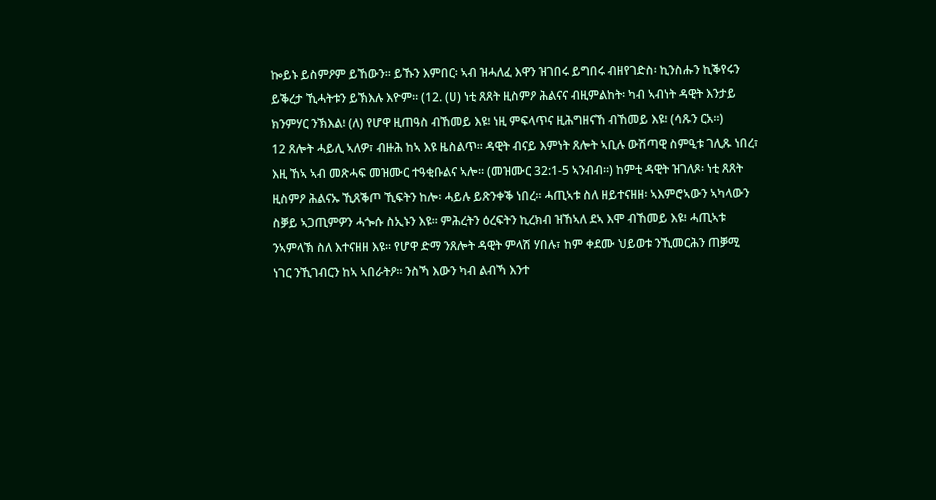ኰይኑ ይስምዖም ይኸውን። ይኹን እምበር፡ ኣብ ዝሓለፈ እዋን ዝገበሩ ይግበሩ ብዘየገድስ፡ ኪንስሑን ኪቕየሩን ይቕረታ ኺሓትቱን ይኽእሉ እዮም። (12. (ሀ) ነቲ ጸጸት ዚስምዖ ሕልናና ብዚምልከት፡ ካብ ኣብነት ዳዊት እንታይ ክንምሃር ንኽእል፧ (ለ) የሆዋ ዚጠዓስ ብኸመይ እዩ፧ ነዚ ምፍላጥና ዚሕግዘናኸ ብኸመይ እዩ፧ (ሳጹን ርአ።)
12 ጸሎት ሓይሊ ኣለዎ፣ ብዙሕ ከኣ እዩ ዜስልጥ። ዳዊት ብናይ እምነት ጸሎት ኣቢሉ ውሽጣዊ ስምዒቱ ገሊጹ ነበረ፣ እዚ ኸኣ ኣብ መጽሓፍ መዝሙር ተዓቂቡልና ኣሎ። (መዝሙር 32:1-5 ኣንብብ።) ከምቲ ዳዊት ዝገለጾ፡ ነቲ ጸጸት ዚስምዖ ሕልናኡ ኺጸቕጦ ኺፍትን ከሎ፡ ሓይሉ ይጽንቀቕ ነበረ። ሓጢኣቱ ስለ ዘይተናዘዘ፡ ኣእምሮኣውን ኣካላውን ስቓይ ኣጋጢምዎን ሓጐሱ ስኢኑን እዩ። ምሕረትን ዕረፍትን ኪረክብ ዝኸኣለ ደኣ እሞ ብኸመይ እዩ፧ ሓጢኣቱ ንኣምላኽ ስለ እተናዘዘ እዩ። የሆዋ ድማ ንጸሎት ዳዊት ምላሽ ሃበሉ፣ ከም ቀደሙ ህይወቱ ንኺመርሕን ጠቓሚ ነገር ንኺገብርን ከኣ ኣበራትዖ። ንስኻ እውን ካብ ልብኻ እንተ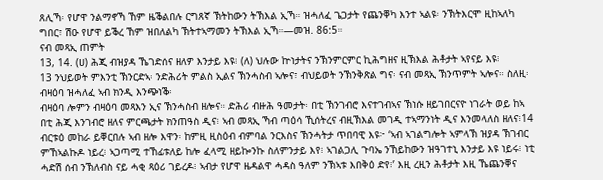ጸሊኻ፡ የሆዋ ንልማኖኻ ኸም ዜቕልበሉ ርግጸኛ ኽትከውን ትኽእል ኢኻ። ዝሓለፈ ጌጋታት የጨንቐካ እንተ ኣልዩ፡ ንኽትእርሞ ዚከኣለካ ግበር፣ ሽዑ የሆዋ ይቕረ ኸም ዝበለልካ ኽትተኣማመን ትኽእል ኢኻ።—መዝ. 86:5።
ናብ መጻኢ ጠምት
13, 14. (ሀ) ሕጂ ብዝያዳ ኼገድሰና ዘለዎ እንታይ እዩ፧ (ለ) ህሉው ኵነታትና ንኽንምርምር ኪሕግዘና ዚኽእል ሕቶታት ኣየናይ እዩ፧
13 ንህይወት ምእንቲ ኽንርድኣ፡ ንድሕሪት ምልስ ኢልና ኽንሓስብ ኣሎና፣ ብህይወት ንኽንቅጽል ግና፡ ናብ መጻኢ ኽንጥምት ኣሎና። ስለዚ፡ ብዛዕባ ዝሓለፈ ኣብ ክንዲ እንጭነቕ፡
ብዛዕባ ሎምን ብዛዕባ መጻእን ኢና ኽንሓስብ ዘሎና። ድሕሪ ብዙሕ ዓመታት፡ በቲ ኽንገብሮ እናተገብኣና ኽነሱ ዘይገበርናዮ ነገራት ወይ ከኣ በቲ ሕጂ እንገብሮ ዘለና ምርጫታት ክንጠዓስ ዲና፧ ኣብ መጻኢ ኻብ ጣዕሳ ኺሰትረና ብዚኽእል መገዲ ተኣማንነት ዲና እንመላለስ ዘለና፧14 ብርቱዕ መከራ ይቐርበሉ ኣብ ዘሎ እዋን፡ ከምዚ ዚስዕብ ብምባል ንርእስና ኽንሓትታ ጥበባዊ እዩ፦ ‘ኣብ ኣገልግሎት ኣምላኽ ዝያዳ ኽገብር ምኸኣልኩዶ ነይረ፧ ኣጋጣሚ ተኸፊቱለይ ከሎ ፈላሚ ዘይኰንኩ ስለምንታይ እየ፧ ኣገልጋሊ ጉባኤ ንኸይከውን ዝዓገተኒ እንታይ እዩ ነይሩ፧ ነቲ ሓድሽ ሰብ ንኽለብስ ናይ ሓቂ ጻዕሪ ገይረዶ፧ ኣብታ የሆዋ ዜዳልዋ ሓዳስ ዓለም ንኽኣቱ እበቅዕ ድየ፧’ እዚ ረዚን ሕቶታት እዚ ኼጨንቐና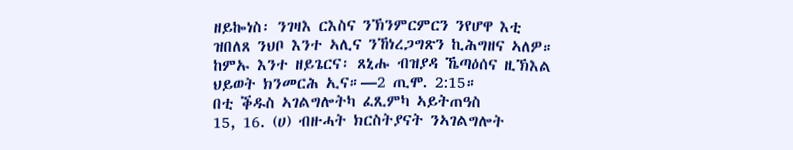ዘይኰነስ፡ ንገዛእ ርእስና ንኽንምርምርን ንየሆዋ እቲ ዝበለጸ ንህቦ እንተ ኣሊና ንኸነረጋግጽን ኪሕግዘና ኣለዎ። ከምኡ እንተ ዘይጌርና፡ ጸኒሑ ብዝያዳ ኼጣዕሰና ዚኽእል ህይወት ክንመርሕ ኢና።—2 ጢሞ. 2:15።
በቲ ቕዱስ ኣገልግሎትካ ፈጺምካ ኣይትጠዓስ
15, 16. (ሀ) ብዙሓት ክርስትያናት ንኣገልግሎት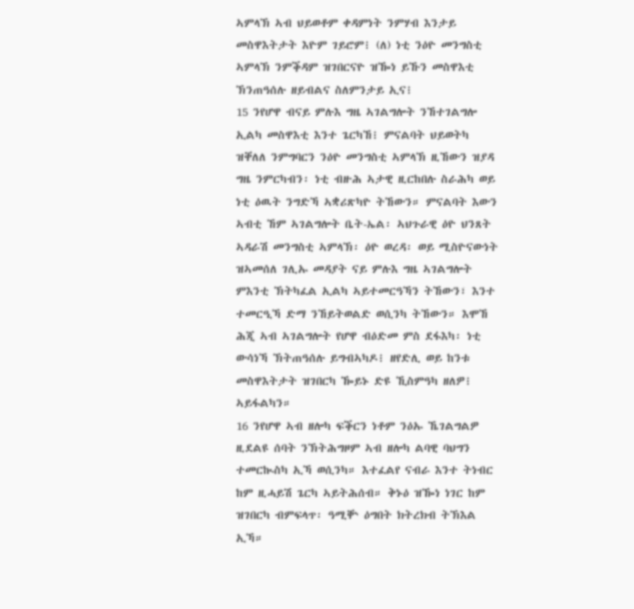ኣምላኽ ኣብ ህይወቶም ቀዳምነት ንምሃብ እንታይ መስዋእትታት እዮም ገይሮም፧ (ለ) ነቲ ንዕዮ መንግስቲ ኣምላኽ ንምቕዳም ዝገበርናዮ ዝዀነ ይኹን መስዋእቲ ኽንጠዓሰሉ ዘይብልና ስለምንታይ ኢና፧
15 ንየሆዋ ብናይ ምሉእ ግዜ ኣገልግሎት ንኸተገልግሎ ኢልካ መስዋእቲ እንተ ጌርካኸ፧ ምናልባት ህይወትካ ዝቐለለ ንምግባርን ንዕዮ መንግስቲ ኣምላኽ ዚኸውን ዝያዳ ግዜ ንምርካብን፡ ነቲ ብዙሕ ኣታዊ ዚርከበሉ ስራሕካ ወይ ነቲ ዕዉት ንግድኻ ኣቋሪጽካዮ ትኸውን። ምናልባት እውን ኣብቲ ኸም ኣገልግሎት ቤት-ኤል፡ ኣህጉራዊ ዕዮ ህንጸት ኣዳራሽ መንግስቲ ኣምላኽ፡ ዕዮ ወረዳ፡ ወይ ሚስዮናውነት ዝኣመሰለ ገሊኡ መዳያት ናይ ምሉእ ግዜ ኣገልግሎት ምእንቲ ኽትካፈል ኢልካ ኣይተመርዓኻን ትኸውን፣ እንተ ተመርዒኻ ድማ ንኸይትወልድ ወሲንካ ትኸውን። እሞኸ ሕጂ ኣብ ኣገልግሎት የሆዋ ብዕድመ ምስ ደፋእካ፡ ነቲ ውሳነኻ ኽትጠዓሰሉ ይግብኣካዶ፧ ዘየድሊ ወይ ከንቱ መስዋእትታት ዝገበርካ ዀይኑ ድዩ ኺስምዓካ ዘለዎ፧ ኣይፋልካን።
16 ንየሆዋ ኣብ ዘሎካ ፍቕርን ነቶም ንዕኡ ኼገልግልዎ ዚደልዩ ሰባት ንኽትሕግዞም ኣብ ዘሎካ ልባዊ ባህግን ተመርኲስካ ኢኻ ወሲንካ። እተፈልየ ናብራ እንተ ትነብር ከም ዚሓይሽ ጌርካ ኣይትሕሰብ። ቅኑዕ ዝዀነ ነገር ከም ዝገበርካ ብምፍላጥ፡ ዓሚቝ ዕግበት ክትረክብ ትኽእል ኢኻ።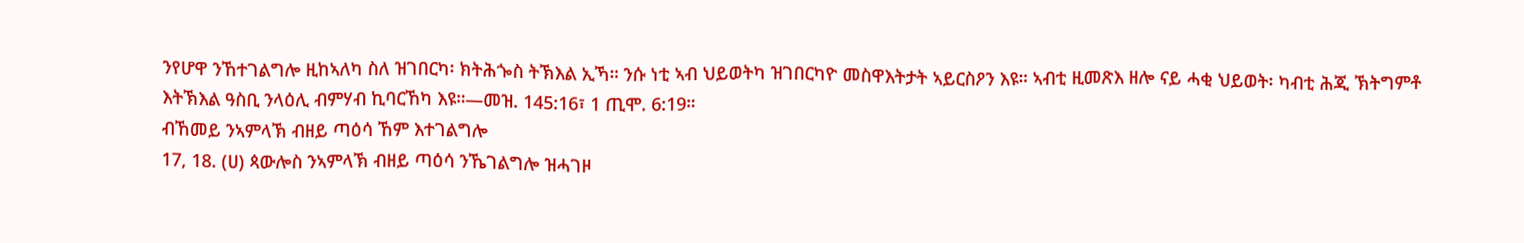ንየሆዋ ንኸተገልግሎ ዚከኣለካ ስለ ዝገበርካ፡ ክትሕጐስ ትኽእል ኢኻ። ንሱ ነቲ ኣብ ህይወትካ ዝገበርካዮ መስዋእትታት ኣይርስዖን እዩ። ኣብቲ ዚመጽእ ዘሎ ናይ ሓቂ ህይወት፡ ካብቲ ሕጂ ኽትግምቶ እትኽእል ዓስቢ ንላዕሊ ብምሃብ ኪባርኸካ እዩ።—መዝ. 145:16፣ 1 ጢሞ. 6:19።
ብኸመይ ንኣምላኽ ብዘይ ጣዕሳ ኸም እተገልግሎ
17, 18. (ሀ) ጳውሎስ ንኣምላኽ ብዘይ ጣዕሳ ንኼገልግሎ ዝሓገዞ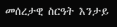መሰረታዊ ስርዓት እንታይ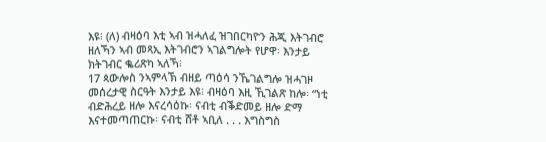እዩ፧ (ለ) ብዛዕባ እቲ ኣብ ዝሓለፈ ዝገበርካዮን ሕጂ እትገብሮ ዘለኻን ኣብ መጻኢ እትገብሮን ኣገልግሎት የሆዋ፡ እንታይ ክትገብር ቈሪጽካ ኣለኻ፧
17 ጳውሎስ ንኣምላኽ ብዘይ ጣዕሳ ንኼገልግሎ ዝሓገዞ መሰረታዊ ስርዓት እንታይ እዩ፧ ብዛዕባ እዚ ኺገልጽ ከሎ፡ “ነቲ ብድሕረይ ዘሎ እናረሳዕኩ፡ ናብቲ ብቕድመይ ዘሎ ድማ እናተመጣጠርኩ፡ ናብቲ ሸቶ ኣቢለ . . . እግስግስ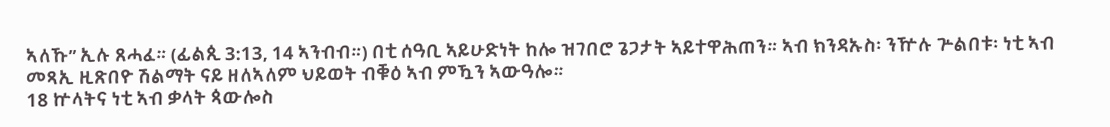ኣለኹ” ኢሉ ጸሓፈ። (ፊልጲ 3:13, 14 ኣንብብ።) በቲ ሰዓቢ ኣይሁድነት ከሎ ዝገበሮ ጌጋታት ኣይተዋሕጠን። ኣብ ክንዳኡስ፡ ንዅሉ ጕልበቱ፡ ነቲ ኣብ መጻኢ ዚጽበዮ ሽልማት ናይ ዘለኣለም ህይወት ብቑዕ ኣብ ምዃን ኣውዓሎ።
18 ኵላትና ነቲ ኣብ ቃላት ጳውሎስ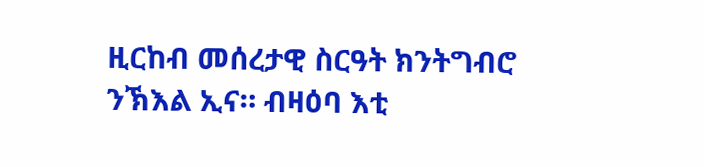ዚርከብ መሰረታዊ ስርዓት ክንትግብሮ ንኽእል ኢና። ብዛዕባ እቲ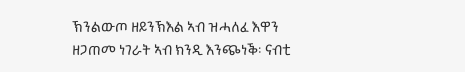ኽንልውጦ ዘይንኽእል ኣብ ዝሓለፈ እዋን ዘጋጠመ ነገራት ኣብ ክንዲ እንጭነቕ፡ ናብቲ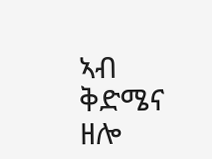ኣብ ቅድሜና ዘሎ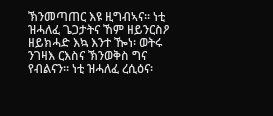ኽንመጣጠር እዩ ዚግብኣና። ነቲ ዝሓለፈ ጌጋታትና ኸም ዘይንርስዖ ዘይክሓድ እኳ እንተ ዀነ፡ ወትሩ ንገዛእ ርእስና ኽንወቅስ ግና የብልናን። ነቲ ዝሓለፈ ረሲዕና፡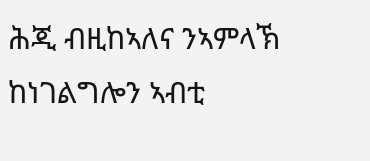ሕጂ ብዚከኣለና ንኣምላኽ ከነገልግሎን ኣብቲ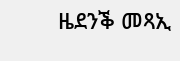ዜደንቕ መጻኢ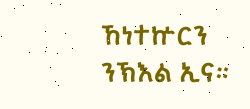ኸነተኵርን ንኽእል ኢና።